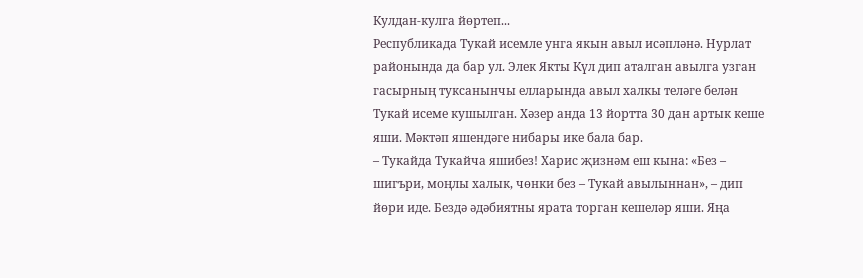Кулдан-кулга йөртеп...
Республикада Тукай исемле унга якын авыл исәпләнә. Нурлат районында да бар ул. Элек Якты Күл дип аталган авылга узган гасырның туксанынчы елларында авыл халкы теләге белән Тукай исеме кушылган. Хәзер анда 13 йортта 30 дан артык кеше яши. Мәктәп яшендәге нибары ике бала бар.
– Тукайда Тукайча яшибез! Харис җизнәм еш кына: «Без – шигъри, моңлы халык, чөнки без – Тукай авылыннан», – дип йөри иде. Бездә әдәбиятны ярата торган кешеләр яши. Яңа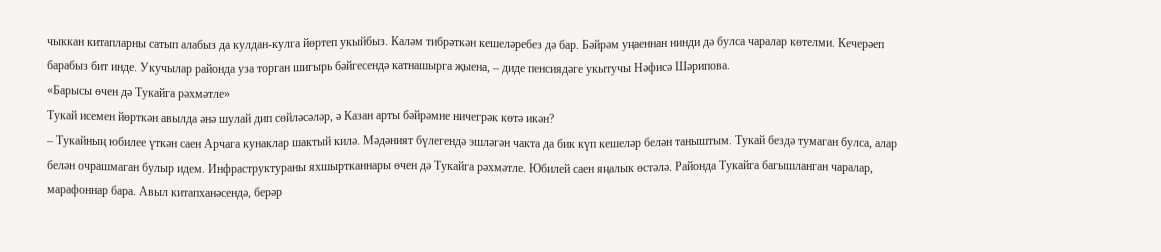чыккан китапларны сатып алабыз да кулдан-кулга йөртеп укыйбыз. Каләм тибрәткән кешеләребез дә бар. Бәйрәм уңаеннан нинди дә булса чаралар көтелми. Кечерәеп барабыз бит инде. Укучылар районда уза торган шигырь бәйгесендә катнашырга җыена, – диде пенсиядәге укытучы Нәфисә Шәрипова.
«Барысы өчен дә Тукайга рәхмәтле»
Тукай исемен йөрткән авылда әнә шулай дип сөйләсәләр, ә Казан арты бәйрәмне ничегрәк көтә икән?
– Тукайның юбилее үткән саен Арчага кунаклар шактый килә. Мәдәният бүлегендә эшләгән чакта да бик күп кешеләр белән таныштым. Тукай бездә тумаган булса, алар белән очрашмаган булыр идем. Инфраструктураны яхшыртканнары өчен дә Тукайга рәхмәтле. Юбилей саен яңалык өстәлә. Районда Тукайга багышланган чаралар, марафоннар бара. Авыл китапханәсендә, берәр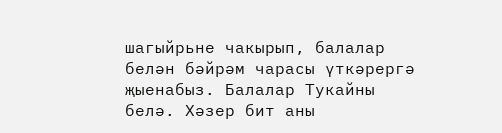шагыйрьне чакырып, балалар белән бәйрәм чарасы үткәрергә җыенабыз. Балалар Тукайны белә. Хәзер бит аны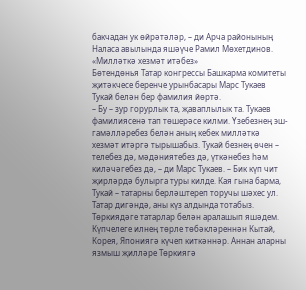бакчадан ук өйрәтәләр, – ди Арча районының Наласа авылында яшәүче Рамил Мөхетдинов.
«Милләткә хезмәт итәбез»
Бөтендөнья Татар конгрессы Башкарма комитеты җитәкчесе беренче урынбасары Марс Тукаев Тукай белән бер фамилия йөртә.
– Бу – зур горурлык та, җаваплылык та. Тукаев фамилиясенә тап төшерәсе килми. Үзебезнең эш-гамәлләребез белән аның кебек милләткә хезмәт итәргә тырышабыз. Тукай безнең өчен – телебез дә, мәдәниятебез дә, үткәнебез һәм киләчәгебез дә, – ди Марс Тукаев. – Бик күп чит җирләрдә булырга туры килде. Кая гына барма, Тукай – татарны берләштереп торучы шәхес ул. Татар дигәндә, аны күз алдында тотабыз. Төркиядәге татарлар белән аралашып яшәдем. Күпчелеге илнең төрле төбәкләреннән Кытай, Корея, Япониягә күчеп киткәннәр. Аннан аларны язмыш җилләре Төркиягә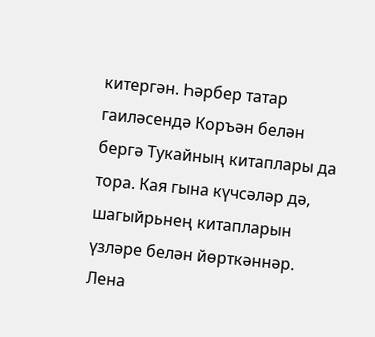китергән. Һәрбер татар гаиләсендә Коръән белән бергә Тукайның китаплары да тора. Кая гына күчсәләр дә, шагыйрьнең китапларын үзләре белән йөрткәннәр. Лена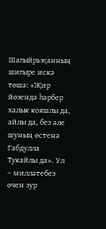Шагыйрьҗанның шигыре искә төшә: «Җир йөзендә һәрбер халык кояшлы да, айлы да, без әле шуның өстенә Габдулла Тукайлы да». Ул – милләтебез өчен зур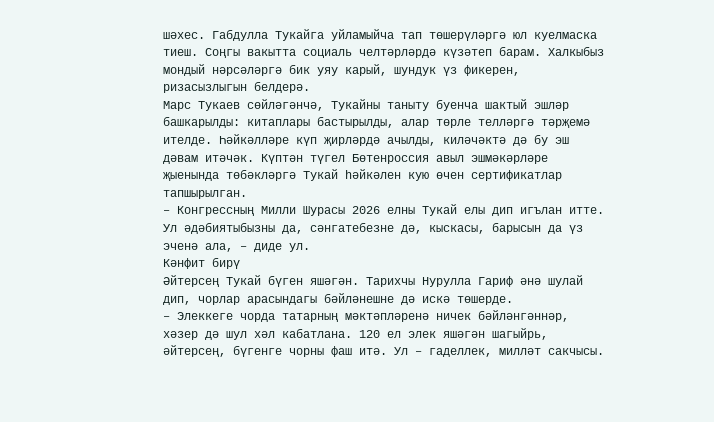шәхес. Габдулла Тукайга уйламыйча тап төшерүләргә юл куелмаска тиеш. Соңгы вакытта социаль челтәрләрдә күзәтеп барам. Халкыбыз мондый нәрсәләргә бик уяу карый, шундук үз фикерен, ризасызлыгын белдерә.
Марс Тукаев сөйләгәнчә, Тукайны таныту буенча шактый эшләр башкарылды: китаплары бастырылды, алар төрле телләргә тәрҗемә ителде. Һәйкәлләре күп җирләрдә ачылды, киләчәктә дә бу эш дәвам итәчәк. Күптән түгел Бөтенроссия авыл эшмәкәрләре җыенында төбәкләргә Тукай һәйкәлен кую өчен сертификатлар тапшырылган.
– Конгрессның Милли Шурасы 2026 елны Тукай елы дип игълан итте. Ул әдәбиятыбызны да, сәнгатебезне дә, кыскасы, барысын да үз эченә ала, – диде ул.
Кәнфит бирү
Әйтерсең Тукай бүген яшәгән. Тарихчы Нурулла Гариф әнә шулай дип, чорлар арасындагы бәйләнешне дә искә төшерде.
– Элеккеге чорда татарның мәктәпләренә ничек бәйләнгәннәр, хәзер дә шул хәл кабатлана. 120 ел элек яшәгән шагыйрь, әйтерсең, бүгенге чорны фаш итә. Ул – гаделлек, милләт сакчысы.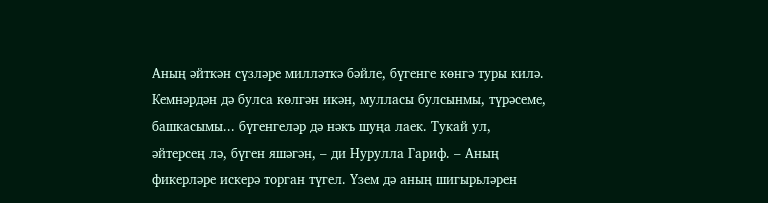Аның әйткән сүзләре милләткә бәйле, бүгенге көнгә туры килә. Кемнәрдән дә булса көлгән икән, мулласы булсынмы, түрәсеме, башкасымы... бүгенгеләр дә нәкъ шуңа лаек. Тукай ул, әйтерсең лә, бүген яшәгән, – ди Нурулла Гариф. – Аның фикерләре искерә торган түгел. Үзем дә аның шигырьләрен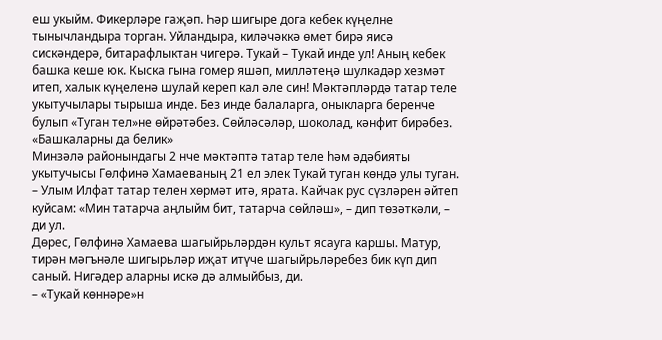еш укыйм. Фикерләре гаҗәп. Һәр шигыре дога кебек күңелне тынычландыра торган. Уйландыра, киләчәккә өмет бирә яисә сискәндерә, битарафлыктан чигерә. Тукай – Тукай инде ул! Аның кебек башка кеше юк. Кыска гына гомер яшәп, милләтеңә шулкадәр хезмәт итеп, халык күңеленә шулай кереп кал әле син! Мәктәпләрдә татар теле укытучылары тырыша инде. Без инде балаларга, оныкларга беренче булып «Туган тел»не өйрәтәбез. Сөйләсәләр, шоколад, кәнфит бирәбез.
«Башкаларны да белик»
Минзәлә районындагы 2 нче мәктәптә татар теле һәм әдәбияты укытучысы Гөлфинә Хамаеваның 21 ел элек Тукай туган көндә улы туган.
– Улым Илфат татар телен хөрмәт итә, ярата. Кайчак рус сүзләрен әйтеп куйсам: «Мин татарча аңлыйм бит, татарча сөйләш», – дип төзәткәли, – ди ул.
Дөрес, Гөлфинә Хамаева шагыйрьләрдән культ ясауга каршы. Матур, тирән мәгънәле шигырьләр иҗат итүче шагыйрьләребез бик күп дип саный. Нигәдер аларны искә дә алмыйбыз, ди.
– «Тукай көннәре»н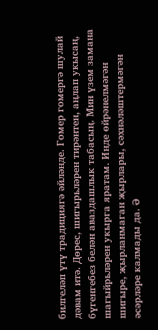билгеләп үтү традициягә әйләнде. Гомер гомергә шулай дәвам итә. Дөрес, шигырьләрен тирәнтен, аңлап укысаң, бүгенгебез белән аваздашлык табасың. Мин үзем замана шагыйрьләрен укырга яратам. Инде өйрәнелмәгән шигыре, җырланмаган җырлары, сәхнәләштермәгән әсәрләре калмады да. Ә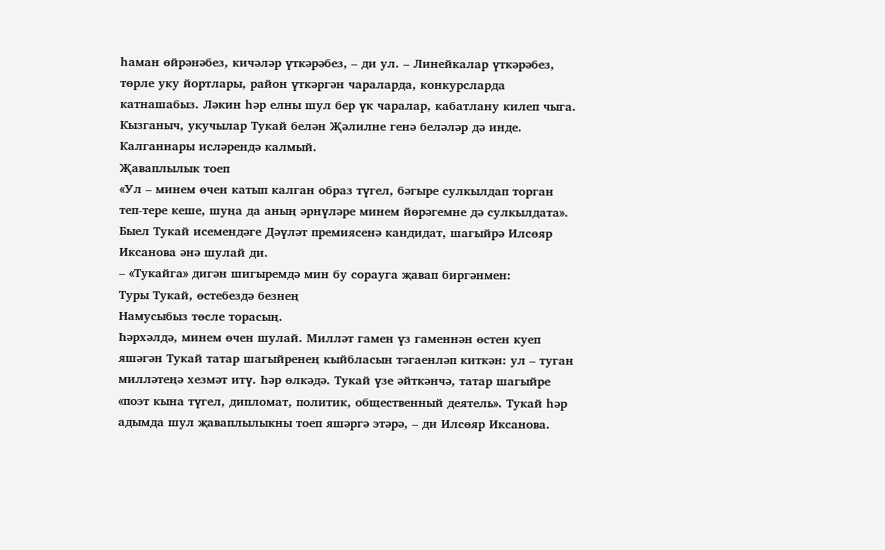һаман өйрәнәбез, кичәләр үткәрәбез, – ди ул. – Линейкалар үткәрәбез, төрле уку йортлары, район үткәргән чараларда, конкурсларда катнашабыз. Ләкин һәр елны шул бер үк чаралар, кабатлану килеп чыга. Кызганыч, укучылар Тукай белән Җәлилне генә беләләр дә инде. Калганнары исләрендә калмый.
Җаваплылык тоеп
«Ул – минем өчен катып калган образ түгел, бәгыре сулкылдап торган теп-тере кеше, шуңа да аның әрнүләре минем йөрәгемне дә сулкылдата». Быел Тукай исемендәге Дәүләт премиясенә кандидат, шагыйрә Илсөяр Иксанова әнә шулай ди.
– «Тукайга» дигән шигыремдә мин бу сорауга җавап биргәнмен:
Туры Тукай, өстебездә безнең
Намусыбыз төсле торасың.
Һәрхәлдә, минем өчен шулай. Милләт гамен үз гаменнән өстен куеп яшәгән Тукай татар шагыйренең кыйбласын тәгаенләп киткән: ул – туган милләтеңә хезмәт итү. Һәр өлкәдә. Тукай үзе әйткәнчә, татар шагыйре «поэт кына түгел, дипломат, политик, общественный деятель». Тукай һәр адымда шул җаваплылыкны тоеп яшәргә этәрә, – ди Илсөяр Иксанова.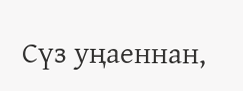Сүз уңаеннан,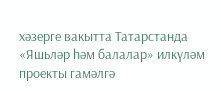хәзерге вакытта Татарстанда «Яшьләр һәм балалар» илкүләм проекты гамәлгә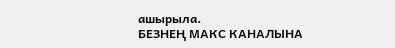ашырыла.
БЕЗНЕҢ МАКС КАНАЛЫНА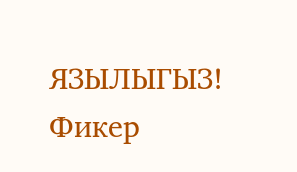ЯЗЫЛЫГЫЗ!
Фикер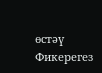өстәү
Фикерегез